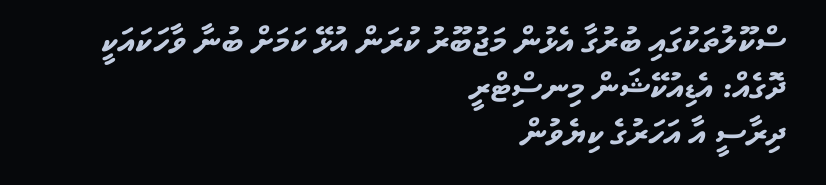ސްކޫލުތަކުގައި ބުރުގާ އެޅުން މަޖުބޫރު ކުރަން އުޅޭ ކަމަށް ބުނާ ވާހަކައަކީ ދޮގެއް: އެޑިއުކޭޝަން މިނސިްޓްރީ
ދިރާސީ އާ އަހަރުގެ ކިޔެވުން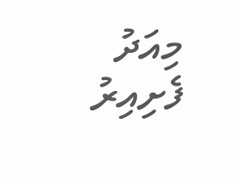މިއަދު ފެށިއިރު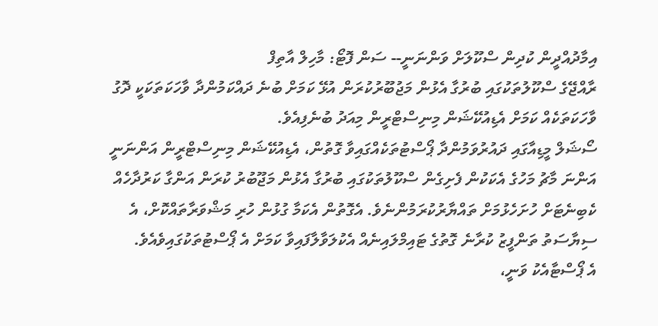އިމާދުއްދީން ކުދިން ސްކޫލަށް ވަންނަނީ-- ސަން ފޮޓޯ: މާހިލް އާތިފް
ރާއްޖޭގެ ސްކޫލުތަކުގައި ބުރުގާ އެޅުން މަޖުބޫރުކުރަން އުޅޭ ކަމަށް ބުނެ ދައްކަމުންދާ ވާހަކަތަކަކީ ދޮގު ވާހަކަތަކެއް ކަމަށް އެޑިއުކޭޝަން މިނިސްޓްރީން މިއަދު ބުނެފިއެވެ.
ސޯޝަލް މީޑިއާގައި ދައުރުވަމުންދާ ޕޯސްޓުތަކެއްގައިވާ ގޮތުން، އެޑިއުކޭޝަން މިނިސްޓްރީން އަންނަނީ އަންނަ މާޗު މަހުގެ އެކަކުން ފެށިގެން ސްކޫލުތަކުގައި ބުރުގާ އެޅުން މަޖޫބުރު ކުރަން އަންގާ ކަރުދާހެއް ކެބިނެޓަށް ހުށަހެޅުމަށް ތައްޔާރުކުރަމުންނެވެ. އެގޮތުން އެކަމާ ގުޅުން ހުރި މަޝްވަރާތައްކޮށް، އެ ސިޔާސަތު ތަންފީޒު ކުރާނެ ގޮތުގެ ޓައިމްލައިނެއް އެކުލަވާލާފައިވާ ކަމަށް އެ ޕޯސްޓުތަކުގައިވެއެވެ.
އެ ޕޯސްޓާއެކު ވަނީ،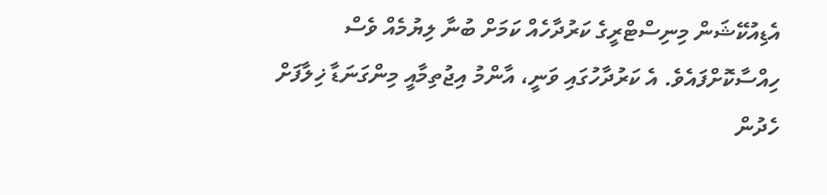އެޑިއުކޭޝަން މިނިސްޓްރީގެ ކަރުދާހެއް ކަމަށް ބުނާ ލިޔުމެއް ވެސް ހިއްސާކޮށްފައެވެ. އެ ކަރުދާހުގައި ވަނީ، އާންމު އިޖުތިމާއީ މިންގަނަޑާ ޚިލާފަށް ހެދުން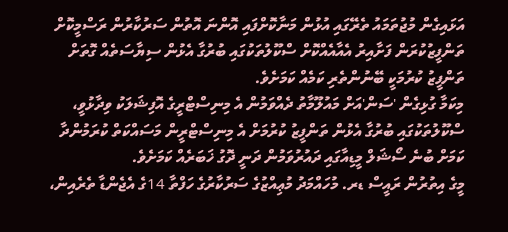އަޅައިގެން މުޖުތަމައު ތެރޭގައި އުޅުން މަނާކޮށްފައި އޮންނަ އޮތުން ސަރުކާރުން ރަސްމީކޮށް ތަންފީޒުކުރަން ފަށާއިރު އެއާއެއްކޮށް ސްކޫލުތަކުގައި ބުރުގާ އެޅުން ސިޔާސަތެއް ގޮތަށް ތަންފީޒު ކުރުމަކީ ބޭނުންތެރި ކަމެއް ކަމަށެވެ.
މިކަމާ ގުޅިގެން 'ސަން'އަށް މައުލޫމާތު ދެއްވަމުން އެ މިނިސްޓްރީގެ އޮފިޝަލަކު ވިދާޅުވީ، ސްކޫލުތަކުގައި ބުރުގާ އެޅުން ތަންފީޒު ކުރުމަށް އެ މިނިސްޓްރީން މަސައްކަތް ކުރަމުންދާ ކަމަށް ބުނެ ސޯޝަލް މީޑިއާގައި ދައުރުވަމުން ދަނީ ދޮގު ޚަބަރެއް ކަމަށެވެ.
މީގެ އިތުރުން ރައީސް ޑރ. މުހައްމަދު މުޢިއްޒުގެ ސަރުކާރުގެ ހަފްތާ 14ގެ އެޖެންޑާ ތެރެއިން،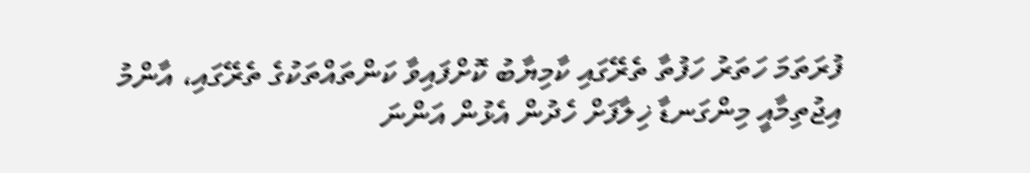ފުރަތަމަ ހަތަރު ހަފުތާ ތެރޭގައި ކާމިޔާބު ކޮށްފައިވާ ކަންތައްތަކުގެ ތެރޭގައި، އާންމު އިޖުތިމާއީ މިންގަނޑާ ޚިލާފަށް ހެދުން އެޅުން އަންނަ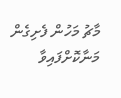މާޗު މަހުން ފެށިގެން މަނާކޮށްފައިވާ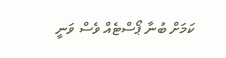ކަމަށް ބުނާ ޕޯސްޓެއް ވެސް ވަނީ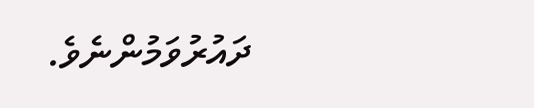ދައުރުވަމުންނެވެ.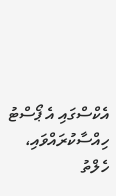އެކްސްގައި އެ ޕޯސްޓު ހިއްސާކުރައްވައި، ހެލްތު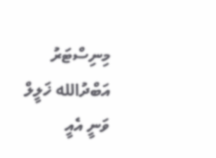މިނިސްޓަރު އަބްދުالله ޚަލީލް ވަނީ އެއީ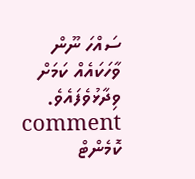ސައްހަ ނޫން ވާހަކައެއް ކަމަށް ވިދާޅުވެފައެވެ.
comment ކޮމެންޓް